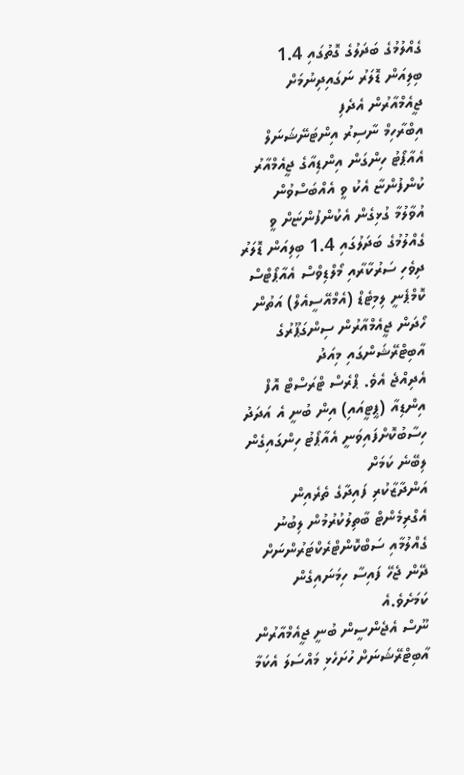ގެއްލުމުގެ ބަދަލުގެ ގޮތުގައި 1.4 ބިލިއަން ޑޮލަރު ނަގައިދިނުމަށް ޖީއެމްއާރުން އެދެފި
އިބްރާހިމް ނާސިރު އިންޓަނޭޝަނަލް އެއާޕޯޓު ހިންގަން އިންޑިއާގެ ޖީއެމްއާރު
ކުންފުންޏާ އެކު ވީ އެއްބަސްވުން އުވާލުމާ ގުޅިގެން އެކުންފުންޏަށް ވީ
ގެއްލުމުގެ ބަދަލުގައި 1.4 ބިލިއަން ޑޮލަރު ދިވެހި ސަރުކާރާއި މޯލްޑިވްސް އެއާޕޯޓްސް ކޮމްޕެނީ ލިމިޓެޑް (އެމްއޭސީއެލް) އަތުން ހޯދަން ޖީއެމްއާރުން ސިންގަޕޫރުގެ އާބިޓްރޭޝަންގައި މިއަދު
އެދިއްޖެ އެވެ. ޕްރެސް ޓްރަސްޓް އޮފް އިންޑިއާ (ޕީޓީއައި) އިން ބުނީ އެ އަދަދު ހިސާބުކޮށްފައިވަނީ އެއާޕޯޓު ހިންގައިގެން ލިބޭނެ ކަމަށް
އަންދާޒާކުރި ފައިދާގެ ތެރެއިން އެގްރިމެންޓް ބާތިލުކުރުމުން ލިބުނު
ގެއްލުމާއި ސަބްކޮންޓްރެކްޓަރުންނަށް ދޭން ޖެހޭ ފައިސާ ހިމަނައިގެން ކަމަށެވެ.އެ
ނޫސް އެޖެންސީން ބުނީ ޖީއެމްއާރުން އާބިޓްރޭޝަނަށް ހުށަހެޅި މައްސަލަ އެކަމާ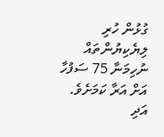ގުޅުން ހުރި ލިޔެކިޔުންތައް ނުހިމަނާ 75 ސަފުހާ އަށް އަރާ ކަމަށެވެ. އަދި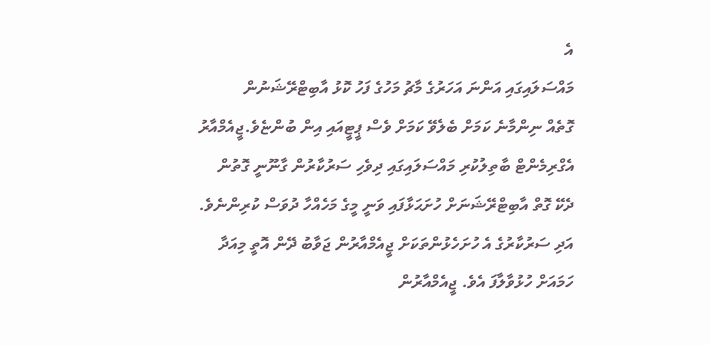އެ
މައްސަލައިގައި އަންނަ އަހަރުގެ މާޗު މަހުގެ ފަހު ކޮޅު އާބިޓްރޭޝަނުން
ގޮތެއް ނިންމާނެ ކަމަށް ބެލެވޭ ކަމަށް ވެސް ޕީޓީއައި އިން ބުންޏެވެ.ޖީއެމްއާރު އެގްރިމެންޓް ބާތިލުކުރި މައްސަލައިގައި ދިވެހި ސަރުކާރުން ގާނޫނީ ގޮތުން ދެކޭ ގޮތް އާބިޓްރޭޝަނަށް ހުށަޙަޅާފައި ވަނީ މީގެ މަހެއްހާ ދުވަސް ކުރިންނެވެ. އަދި ސަރުކާރުގެ އެ ހުށަހެޅުންތަކަށް ޖީއެމްއާރުން ޖަވާބު ދޭން އޮތީ މިއަދާ ހަމައަށް ހުޅުވާލާފަ އެވެ. ޖީއެމްއާރުން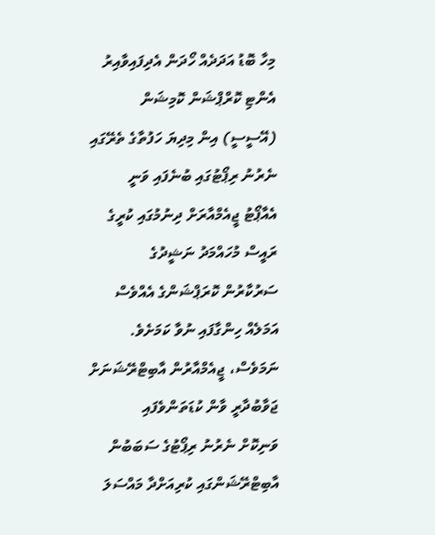މިހާ ބޮޑު އަދަދެއް ހޯދަން އެދިފައިވާއިރު އެންޓި ކޮރްޕްޝަން ކޮމިޝަން
(އޭސީސީ) އިން މިދިޔަ ހަފުތާގެ ތެރޭގައި ނެރުނު ރިޕޯޓުގައި ބުނެފައި ވަނީ
އެއާޕޯޓު ޖީއެމްއާރަށް ދިނުމުގައި ކުރީގެ ރައީސް މުހައްމަދު ނަޝީދުގެ
ސަރުކާރުން ކޮރަޕްޝަންގެ އެއްވެސް އަމަލެއް ހިންގާފައި ނުވާ ކަމަށެވެ.
ނަމަވެސް، ޖީއެމްއާރުން އާބިޓްރޭޝަނަށް ޖަވާބުދާރީ ވާން ކުޑަތަންވެފައި
ވަނިކޮށް ނެރުނު ރިޕޯޓުގެ ސަބަބުން އާބިޓްރޭޝަންގައި ކުރިއަށްދާ މައްސަލަ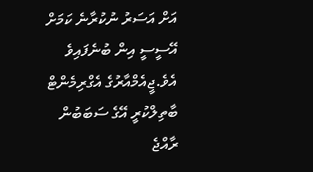އަށް އަސަރު ނުކުރާނެ ކަމަށް އޭސީސީ އިން ބުނެފައިވެ އެވެ.ޖީއެމްއާރުގެ އެގްރިމެންޓް ބާތިލްކުރީ އޭގެ ސަބަބުން ރާއްޖެ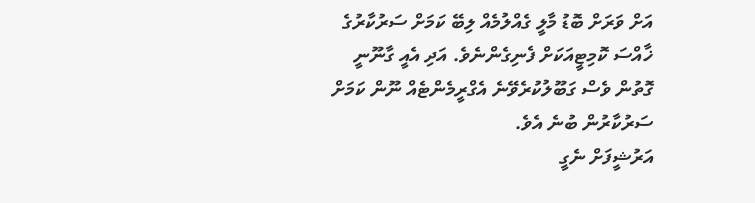އަށް ވަރަށް ބޮޑު މާލީ ގެއްލުމެއް ލިބޭ ކަމަށް ސަރުކާރުގެ ޚާއްސަ ކޮމިޓީއަކަށް ފެނިގެންނެވެ. އަދި އެއީ ގާނޫނީ ގޮތުން ވެސް ގަބޫލުކުރެވޭނެ އެގްރީމެންޓެއް ނޫން ކަމަށް ސަރުކާރުން ބުނެ އެވެ.
އަރުޝީފަށް ނެގީ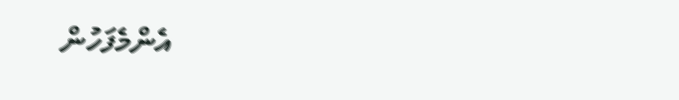އެންމެފަހުން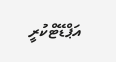އަޕްޑޭޓްކުރީ